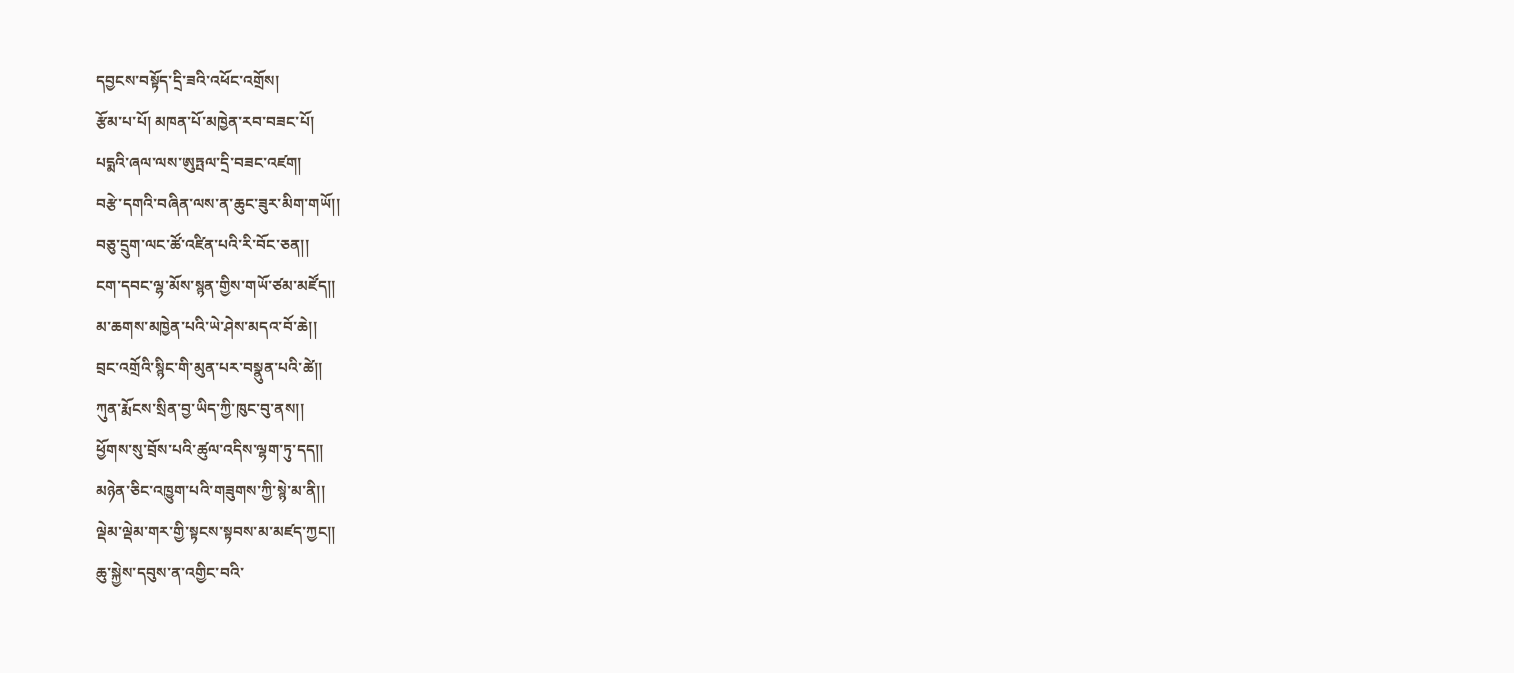དབྱངས་བསྟོད་དྲི་ཟའི་འཕོང་འགྲོས།
རྩོམ་པ་པོ། མཁན་པོ་མཁྱེན་རབ་བཟང་པོ།
པདྨའི་ཞལ་ལས་ཨུཏྤལ་དྲི་བཟང་འཛག།
བརྩེ་དགའི་བཞིན་ལས་ན་ཆུང་ཟུར་མིག་གཡོ།།
བཅུ་དྲུག་ལང་ཚོ་འཛིན་པའི་རི་བོང་ཅན།།
ངག་དབང་ལྷ་མོས་སྙན་གྱིས་གཡོ་ཙམ་མཛོད།།
མ་ཆགས་མཁྱེན་པའི་ཡེ་ཤེས་མདའ་བོ་ཆེ།།
བྲང་འགྲོའི་སྙིང་གི་མུན་པར་བསྣུན་པའི་ཚེ།།
ཀུན་རྨོངས་སྲིན་བྱ་ཡིད་ཀྱི་ཁུང་བུ་ནས།།
ཕྱོགས་སུ་བྲོས་པའི་ཚུལ་འདིས་ལྷག་ཏུ་དད།།
མཉེན་ཅིང་འཁྱུག་པའི་གཟུགས་ཀྱི་སྙེ་མ་ནི།།
ལྡེམ་ལྡེམ་གར་གྱི་སྟངས་སྟབས་མ་མཛད་ཀྱང།།
ཆུ་སྐྱེས་དབུས་ན་འགྱིང་བའི་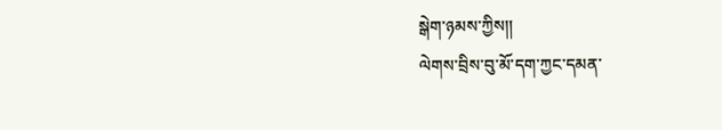སྒེག་ཉམས་ཀྱིས།།
ལེགས་བྲིས་བུ་མོ་དག་ཀྱང་དམན་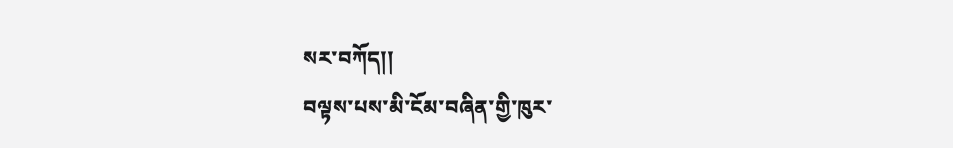སར་བཀོད།།
བལྟས་པས་མི་ངོམ་བཞིན་གྱི་ཁུར་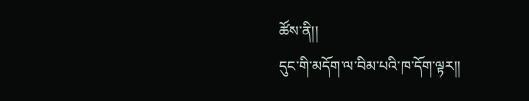ཚོས་ནི།།
དུང་གི་མདོག་ལ་བིམ་པའི་ཁ་དོག་ལྟར།།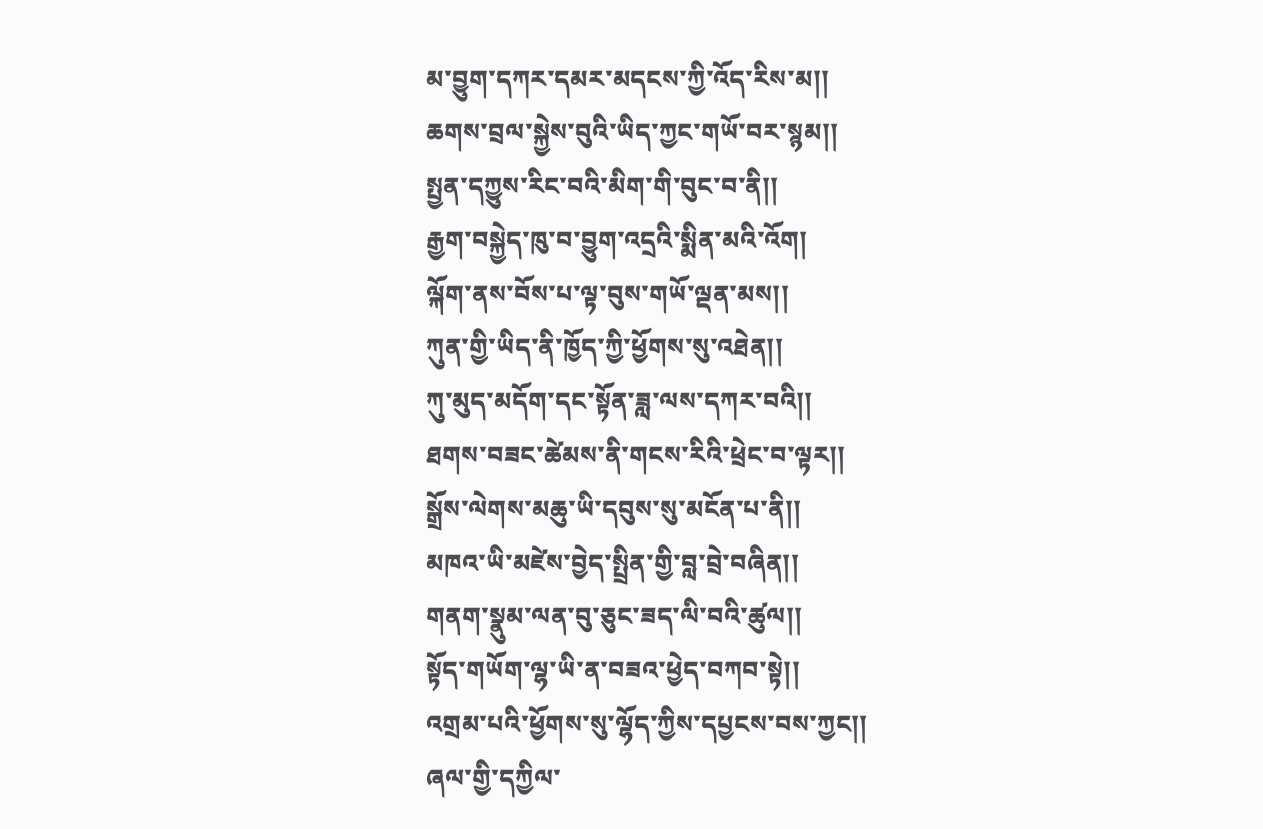མ་བྱུག་དཀར་དམར་མདངས་ཀྱི་འོད་རིས་མ།།
ཆགས་བྲལ་སྐྱེས་བུའི་ཡིད་ཀྱང་གཡོ་བར་སྙམ།།
སྤྱན་དཀྱུས་རིང་བའི་མིག་གི་བུང་བ་ནི།།
རྒྱག་བསྐྱེད་ཁུ་བ་བྱུག་འདྲའི་སྨིན་མའི་འོག།
ལྐོག་ནས་བོས་པ་ལྟ་བུས་གཡོ་ལྡན་མས།།
ཀུན་གྱི་ཡིད་ནི་ཁྱོད་ཀྱི་ཕྱོགས་སུ་འཐེན།།
ཀུ་མུད་མདོག་དང་སྟོན་ཟླ་ལས་དཀར་བའི།།
ཐགས་བཟང་ཚེམས་ནི་གངས་རིའི་ཕྲེང་བ་ལྟར།།
སྒྲོས་ལེགས་མཆུ་ཡི་དབུས་སུ་མངོན་པ་ནི།།
མཁའ་ཡི་མཛེས་བྱེད་སྤྲིན་གྱི་བླ་བྲེ་བཞིན།།
གནག་སྣུམ་ལན་བུ་ཅུང་ཟད་ལི་བའི་ཚུལ།།
སྟོད་གཡོག་ལྷ་ཡི་ན་བཟའ་ཕྱེད་བཀབ་སྟེ།།
འགྲམ་པའི་ཕྱོགས་སུ་ལྷོད་ཀྱིས་དཔྱངས་བས་ཀྱང།།
ཞལ་གྱི་དཀྱིལ་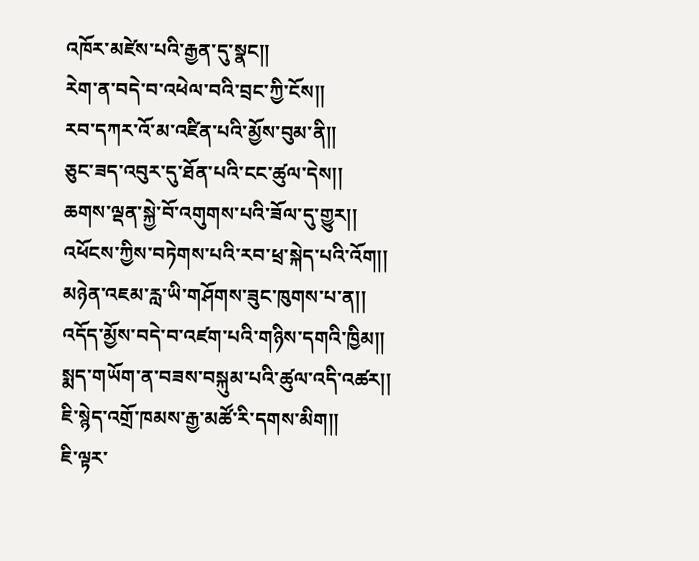འཁོར་མཛེས་པའི་རྒྱན་དུ་སྣང།།
རེག་ན་བདེ་བ་འཕེལ་བའི་བྲང་ཀྱི་ངོས།།
རབ་དཀར་འོ་མ་འཛིན་པའི་མྱོས་བུམ་ནི།།
ཅུང་ཟད་འབུར་དུ་ཐོན་པའི་ངང་ཚུལ་དེས།།
ཆགས་ལྡན་སྐྱེ་བོ་འགུགས་པའི་ཟོལ་དུ་གྱུར།།
འཕོངས་ཀྱིས་བཏེགས་པའི་རབ་ཕྲ་སྐེད་པའི་འོག།།
མཉེན་འཇམ་རླ་ཡི་གཤོགས་ཟུང་ཁུགས་པ་ན།།
འདོད་མྱོས་བདེ་བ་འཛག་པའི་གཉིས་དགའི་ཁྱིམ།།
སྨད་གཡོག་ན་བཟས་བསྐུམ་པའི་ཚུལ་འདི་འཚར།།
ཇི་སྙེད་འགྲོ་ཁམས་རྒྱ་མཚོ་རི་དགས་མིག།།
ཇི་ལྟར་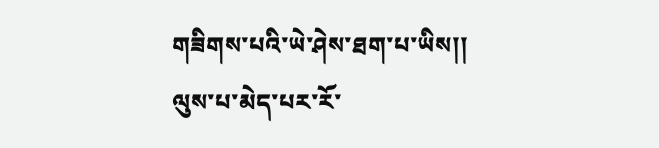གཟིགས་པའི་ཡེ་ཤེས་ཐག་པ་ཡིས།།
ལུས་པ་མེད་པར་རོ་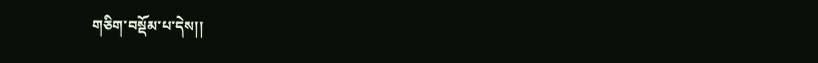གཅིག་བསྡོམ་པ་དེས།།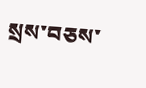སྲས་བཅས་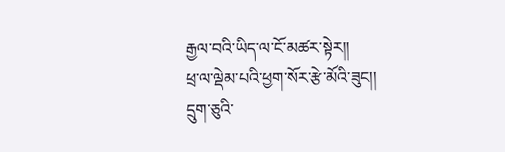རྒྱལ་བའི་ཡིད་ལ་ངོ་མཚར་སྟེར།།
ཕྲ་ལ་ལྡེམ་པའི་ཕྱག་སོར་རྩེ་མོའི་ཟུང།།
དྲུག་ཅུའི་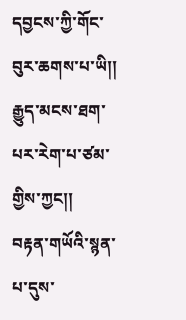དབྱངས་ཀྱི་གོང་བུར་ཆགས་པ་ཡི།།
རྒྱུད་མངས་ཐག་པར་རེག་པ་ཙམ་གྱིས་ཀྱང།།
བརྟན་གཡོའི་སྙན་པ་དུས་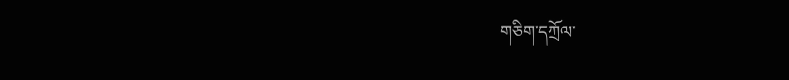གཅིག་དཀྲོལ་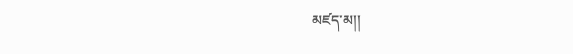མཛད་མ།།